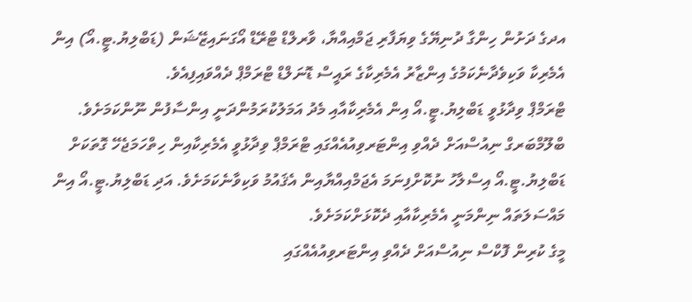އދގެ ދަށުން ހިންގާ ދުނިޔޭގެ ވިޔަފާރި ޖަމްއިއްޔާ، ވާރލްޑް ޓްރޭޑް އޯގަނައިޒޭޝަން (ޑަބްލިޔު.ޓީ.އޯ) އިން އެމެރިކާ ވަކިވެދާނެކަމުގެ އިންޒާރު އެމެރިކާގެ ރައީސް ޑޮނަލްޑް ޓްރަމްޕް ދެއްވައިފިއެވެ.
ޓްރަމްޕް ވިދާޅުވީ ޑަބްލިޔު.ޓީ.އޯ އިން އެމެރިކާއާއި މެދު އަމަލުކުރަމުންދަނީ އިންސާފުން ނޫންކަމަށެވެ. ބްލޫމްބަރގް ނިއުސްއަށް ދެއްވި އިންޓަރވިއުއެއްގައި ޓްރަމްޕް ވިދާޅުވީ އެމެރިކާއިން ހިތްހަމަޖެހޭ ގޮތަކަށް ޑަބްލިޔު.ޓީ.އޯ އިސްލާހު ނުކޮށްފިނަމަ އެޖަމްއިއްޔާއިން އެޤައުމު ވަކިވާނެކަމަށެވެ. އަދި ޑަބްލިޔު.ޓީ.އޯ އިން މައްސަލަތައް ނިންމަނީ އެމެރިކާއާއި ދެކޮޅަށްކަމަށެވެ.
މީގެ ކުރިން ފޮކްސް ނިއުސްއަށް ދެއްވި އިންޓަރވިއުއެއްގައި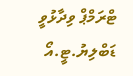ޓްރަމްޕް ވިދާޅުވީ ޑަބްލިޔު.ޓީ.އޯ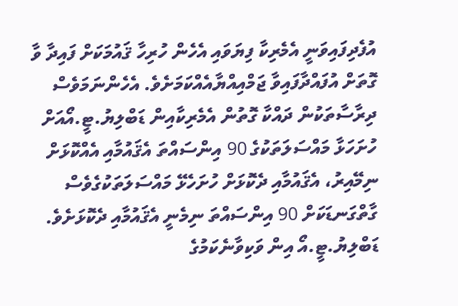އުފެދިފައިވަނީ އެމެރިކާ ފިޔަވައި އެހެން ހުރިހާ ޤައުމަކަށް ފައިދާ ވާ ގޮތަށް އުފައްދާފައިވާ ޖަމްއިއްޔާއެއްކަމަށެވެ. އެހެންނަމަވެސް ދިރާސާތަކުން ދައްކާ ގޮތުން އެމެރިކާއިން ޑަބްލިޔު.ޓީ.އޯއަށް ހުށަހަޅާ މައްސަލަތަކުގެ 90 އިންސައްތަ އެޤައުމާއި އެއްކޮޅަށް ނިމޭއިރު، އެޤައުމާއި ދެކޮޅަށް ހުށަހެޅޭ މައްސަލަތަކުގެވެސް ގާތްގަނޑަކަށް 90 އިންސައްތަ ނިމެނީ އެޤައުމާއި ދެކޮޅަށެވެ.
ޑަބްލިޔު.ޓީ.އޯ އިން ވަކިވާނެކަމުގެ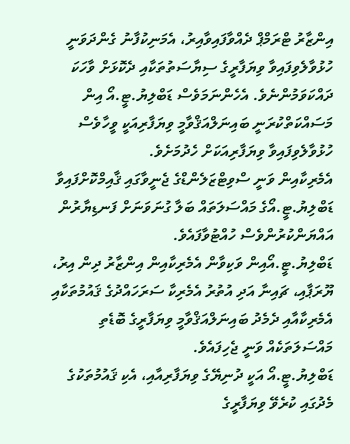އިންޒާރު ޓްރަމްޕް ދެއްވާފައިވާއިރު، އެމަނިކުފާނު ގެންދަވަނީ ހުޅުވާލެވިފައިވާ ވިޔަފާރީގެ ސިޔާސަތުތަކާއި ދެކޮޅަށް ވާހަކަ ދައްކަވަމުންނެވެ. އެހެންނަމަވެސް ޑަބްލިޔު.ޓީ.އޯ އިން މަސައްކަތްކުރަނީ ބައިނަލްއަޤްވާމީ ވިޔަފާރިއަކީ ވީހާވެސް ހުޅުވާލެވިފައިވާ ވިޔަފާރިއަކަށް ހެދުމަށެވެ.
އެމެރިކާއިން ވަނީ ސްވިޓްޒަލެންޑްގެ ޖެނީވާގައި ޤާއިމްކޮށްފައިވާ ޑަބްލިޔު.ޓީ.އޯގެ މައްސަލަތައް ބަލާ ގުނަވަނަށް ފަނޑިޔާރުން އައްޔަންކުރުންވެސް ހުއްޓުވާފައެވެ.
ޑަބްލިޔު.ޓީ.އޯއިން ވަކިވާން އެމެރިކާއިން އިންޒާރު ދިން އިރު، ޔޫރަޕާއި، ޗައިނާ އަދި އުތުރު އެމެރިކާ ސަރަހައްދުގެ ޤައުމުތަކާއި އެމެރިކާއާއި ދެމެދު ބައިނަލްއަޤްވާމީ ވިޔަފާރީގެ ބޮޑެތި މައްސަލަތަކެއް ވަނީ ޖެހިފައެވެ.
ޑަބްލިޔު.ޓީ.އޯ އަކީ ދުނިޔޭގެ ވިޔަފާރިއާއި، އެކި ޤައުމުތަކުގެ މެދުގައި ކުރެވޭ ވިޔަފާރީގެ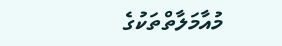މުއާމަލާތްތަކުގެ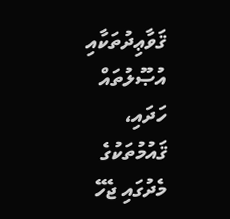ޤަވާޢިދުތަކާއި އުޞޫލުތައް ހަދައި، ޤައުމުތަކުގެ މެދުގައި ޖެހޭ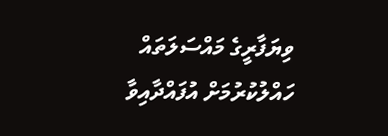ވިޔަފާރީގެ މައްސަލަތައް ހައްލުކުރުމަށް އުފައްދާއިވާ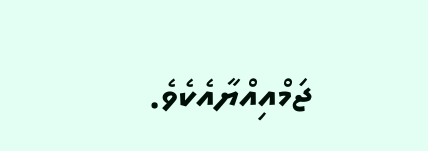ޖަމްއިއްޔާއެކެވެ.